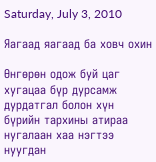Saturday, July 3, 2010

Яагаад яагаад ба ховч охин

Өнгөрөн одож буй цаг хугацаа бүр дурсамж дурдатгал болон хүн бүрийн тархины атираа нугалаан хаа нэгтээ нуугдан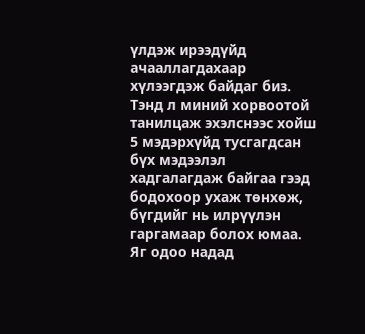үлдэж ирээдүйд ачааллагдахаар хүлээгдэж байдаг биз.
Тэнд л миний хорвоотой танилцаж эхэлснээс хойш 5 мэдэрхүйд тусгагдсан бүх мэдээлэл хадгалагдаж байгаа гээд бодохоор ухаж төнхөж, бүгдийг нь илрүүлэн гаргамаар болох юмаа. Яг одоо надад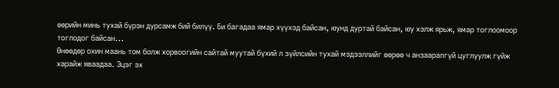өөрийн минь тухай бүрэн дурсамж бий билүү. Би багадаа ямар хүүхэд байсан, юунд дуртай байсан, юу хэлж ярьж, ямар тоглоомоор тоглодог байсан...
Өнөөдөр охин маань том болж хорвоогийн сайтай муутай бүхий л зүйлсийн тухай мэдээллийг өөрөө ч анзааралгүй цуглуулж гүйж харайж яваадаа. Эцэг эх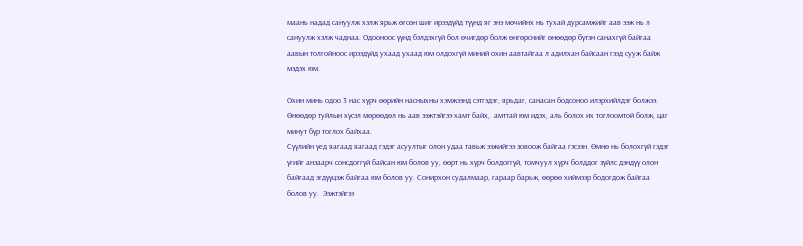маань надад сануулж хэлж ярьж өгсөн шиг ирээдүйд түүнд яг энэ мөчийнх нь тухай дурсамжийг аав ээж нь л сануулж хэлж чаднаа. Одооноос үүнд бэлдэхгүй бол өчигдөр болж өнгөрснийг өнөөдөр бүтэн санахгүй байгаа аавын толгойноос ирээдүйд ухаад ухаад юм олдохгүй миний охин аавтайгаа л адилхан байсаан гээд сууж байж мэдэх юм.

Охин минь одоо 3 нас хүрч өөрийн насныхны хэмжээнд сэтгэдэг, ярьдаг, санасан бодсоноо илэрхийлдэг болжээ.  Өнөөдөр туйлын хүсэл мөрөөдөл нь аав ээжтэйгээ хамт байх,  амттай юм идэх, аль болох их тоглоомтой болж, цаг минут бүр тоглох байхаа.
Сүүлийн үед яагаад яагаад гэдэг асуултыг олон удаа тавьж ээжийгээ зовоож байгаа гэсээн. Өмнө нь болохгүй гэдэг үгийг анзаарч сонсдоггүй байсан юм болов уу, өөрт нь хүрч болдоггүй, томчуул хүрч болддог зүйлс дэндүү олон байгаад эгдүүцэж байгаа юм болов уу. Сонирхон судалмаар, гараар барьж, өөрөө хиймээр бодогдож байгаа болов уу.  Ээжтэйгээ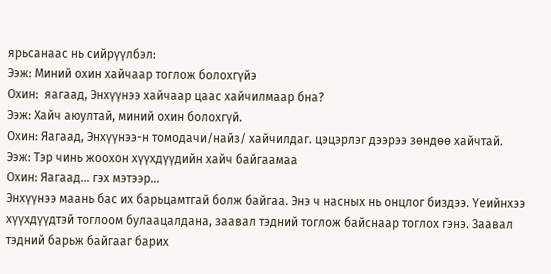ярьсанаас нь сийрүүлбэл:
Ээж: Миний охин хайчаар тоглож болохгүйэ
Охин:  яагаад, Энхүүнээ хайчаар цаас хайчилмаар бна?
Ээж: Хайч аюултай, миний охин болохгүй.
Охин: Яагаад, Энхүүнээ-н томодачи/найз/ хайчилдаг. цэцэрлэг дээрээ зөндөө хайчтай.
Ээж: Тэр чинь жоохон хүүхдүүдийн хайч байгаамаа
Охин: Яагаад... гэх мэтээр...
Энхүүнээ маань бас их барьцамтгай болж байгаа. Энэ ч насных нь онцлог биздээ. Үеийнхээ хүүхдүүдтэй тоглоом булаацалдана, заавал тэдний тоглож байснаар тоглох гэнэ. Заавал тэдний барьж байгааг барих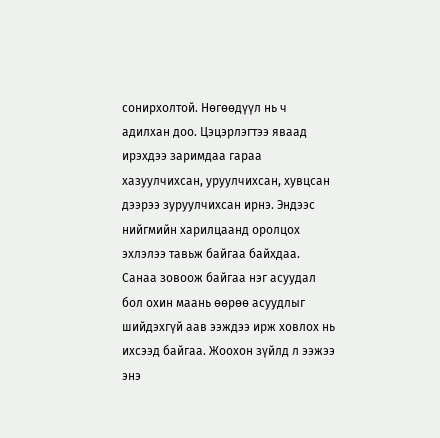сонирхолтой. Нөгөөдүүл нь ч адилхан доо. Цэцэрлэгтээ яваад ирэхдээ заримдаа гараа хазуулчихсан, уруулчихсан, хувцсан дээрээ зуруулчихсан ирнэ. Эндээс нийгмийн харилцаанд оролцох эхлэлээ тавьж байгаа байхдаа. Санаа зовоож байгаа нэг асуудал бол охин маань өөрөө асуудлыг шийдэхгүй аав ээждээ ирж ховлох нь ихсээд байгаа. Жоохон зүйлд л ээжээ энэ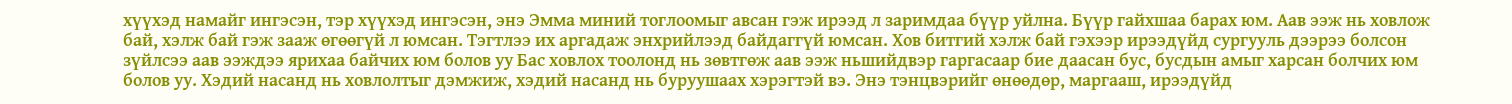хүүхэд намайг ингэсэн, тэр хүүхэд ингэсэн, энэ Эмма миний тоглоомыг авсан гэж ирээд л заримдаа бүүр уйлна. Бүүр гайхшаа барах юм. Аав ээж нь ховлож бай, хэлж бай гэж зааж өгөөгүй л юмсан. Тэгтлээ их аргадаж энхрийлээд байдаггүй юмсан. Хов битгий хэлж бай гэхээр ирээдүйд сургууль дээрээ болсон зүйлсээ аав ээждээ ярихаа байчих юм болов уу Бас ховлох тоолонд нь зөвтгөж аав ээж ньшийдвэр гаргасаар бие даасан бус, бусдын амыг харсан болчих юм болов уу. Хэдий насанд нь ховлолтыг дэмжиж, хэдий насанд нь буруушаах хэрэгтэй вэ. Энэ тэнцвэрийг өнөөдөр, маргааш, ирээдүйд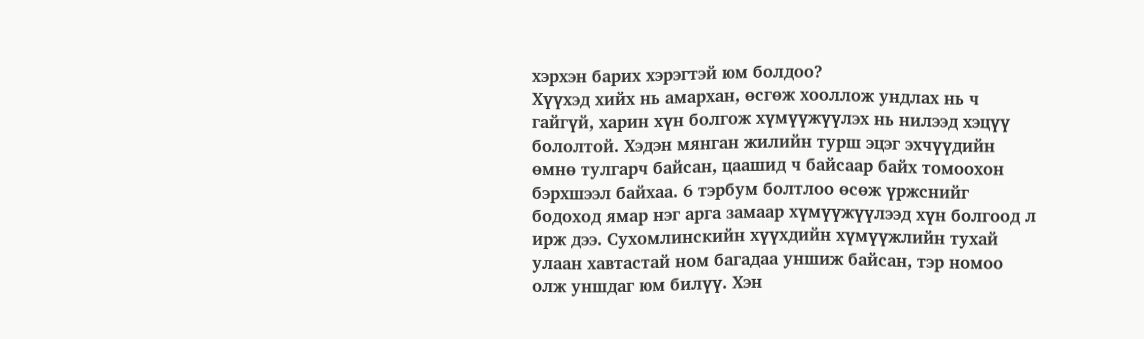хэрхэн барих хэрэгтэй юм болдоо?
Хүүхэд хийх нь амархан, өсгөж хооллож ундлах нь ч гайгүй, харин хүн болгож хүмүүжүүлэх нь нилээд хэцүү бололтой. Хэдэн мянган жилийн турш эцэг эхчүүдийн өмнө тулгарч байсан, цаашид ч байсаар байх томоохон бэрхшээл байхаа. 6 тэрбум болтлоо өсөж үржснийг бодоход ямар нэг арга замаар хүмүүжүүлээд хүн болгоод л ирж дээ. Сухомлинскийн хүүхдийн хүмүүжлийн тухай улаан хавтастай ном багадаа уншиж байсан, тэр номоо олж уншдаг юм билүү. Хэн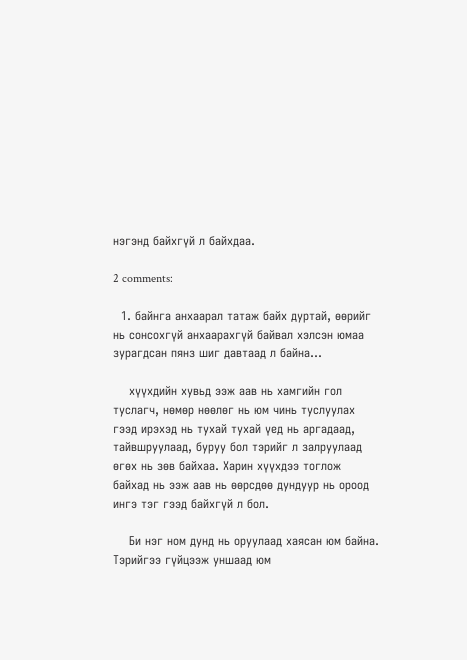нэгэнд байхгүй л байхдаа.

2 comments:

  1. байнга анхаарал татаж байх дуртай, өөрийг нь сонсохгүй анхаарахгүй байвал хэлсэн юмаа зурагдсан пянз шиг давтаад л байна...

    хүүхдийн хувьд ээж аав нь хамгийн гол туслагч, нөмөр нөөлөг нь юм чинь туслуулах гээд ирэхэд нь тухай тухай үед нь аргадаад, тайвшруулаад, буруу бол тэрийг л залруулаад өгөх нь зөв байхаа. Харин хүүхдээ тоглож байхад нь ээж аав нь өөрсдөө дундуур нь ороод ингэ тэг гээд байхгүй л бол.

    Би нэг ном дунд нь оруулаад хаясан юм байна. Тэрийгээ гүйцээж уншаад юм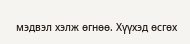мэдвэл хэлж өгнөө. Хүүхэд өсгөх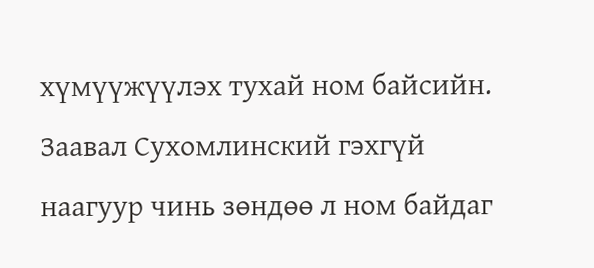хүмүүжүүлэх тухай ном байсийн. Заавал Сухомлинский гэхгүй наагуур чинь зөндөө л ном байдаг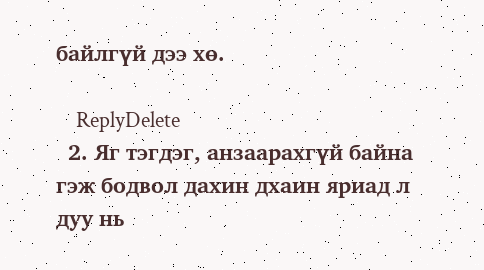байлгүй дээ хө.

    ReplyDelete
  2. Яг тэгдэг, анзаарахгүй байна гэж бодвол дахин дхаин яриад л дуу нь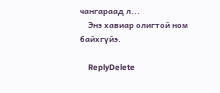чангараад л...
    Энэ хавиар олигтой ном байхгүйэ.

    ReplyDelete